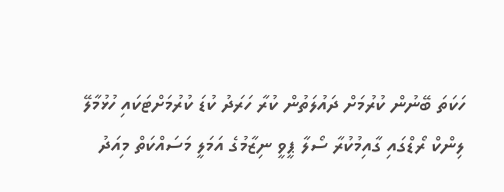ހަކަތަ ބޭނުން ކުރުމަށް ދައުލަތުން ކުރާ ހަރަދު ކުޑަ ކުރުމަށްޓަކައި ހުޅުމާލޭ ލިންކް ރޯޑްގައި ގާއިމުކުރާ ސޯލާ ޕީވީ ނިޒާމުގެ އަމަލީ މަސައްކަތް މިއަދު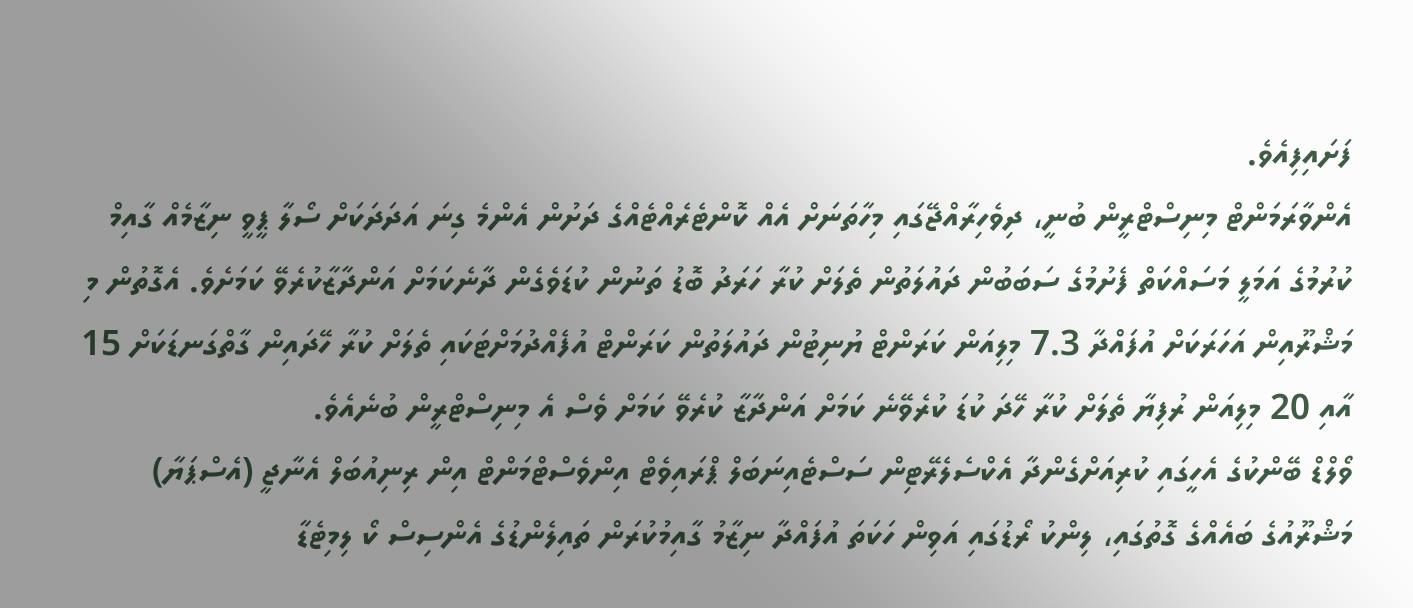ފަށައިފިއެވެ.
އެންވާރަމަންޓް މިނިސްޓްރީން ބުނީ، ދިވެހިރާއްޖޭގައި މިހާތަނަށް އެއް ކޮންޓެރެއްޓެއްގެ ދަށުން އެންމެ ގިނަ އަދަދަކަށް ސޯލާ ޕީވީ ނިޒާމެއް ގާއިމް ކުރުމުގެ އަމަލީ މަސައްކަތް ފެށުމުގެ ސަބަބުން ދައުލަތުން ތެލަށް ކުރާ ހަރަދު ބޮޑު ތަނުން ކުޑަވެގެން ދާނެކަމަށް އަންދާޒާކުރެވޭ ކަމަށެވެ. އެގޮތުން މި މަޝްރޫއިން އަހަރަކަށް އުފައްދާ 7.3 މިލިއަން ކަރަންޓް ޔުނިޓުން ދައުލަތުން ކަރަންޓް އުފެއްދުމަށްޓަކައި ތެލަށް ކުރާ ހޭދައިން ގާތްގަނޑަކަށް 15 އާއި 20 މިލިއަން ރުފިޔާ ތެލަށް ކުރާ ހޭދަ ކުޑަ ކުރެވޭނެ ކަމަށް އަންދާޒާ ކުރެވޭ ކަމަށް ވެސް އެ މިނިސްޓްރީން ބުނެއެވެ.
ވޯލްޑް ބޭންކުގެ އެހީގައި ކުރިއަށްގެންދާ އެކްސެލެރޭޓިން ސަސްޓެއިނަބަލް ޕްރައިވެޓް އިންވެސްޓްމަންޓް އިން ރިނިއުބަލް އެނާޖީ (އެސްޕަޔާ) މަޝްރޫއުގެ ބައެއްގެ ގޮތުގައި، ލިންކު ރޯޑުގައި އަވިން ހަކަތަ އުފައްދާ ނިޒާމު ގާއިމުކުރަން ތައިލެންޑުގެ އެންސިސް ކޯ ލިމިޓެޑާ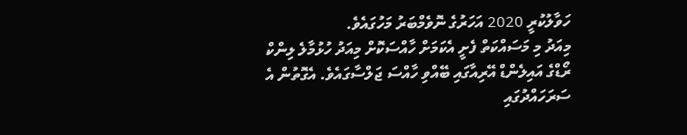ހަވާލުކުރީ 2020 އަހަރުގެ ނޮވެމްބަރު މަހުގައެވެ.
މިއަދު މި މަސައްކަތް ފެށީ އެކަމަށް ހާއްސަކޮށް މިއަދު ހުޅުމާލެ ލިންކް ރޯޑްގެ އައިލެންޑް އޭރިއާގައި ބޭއްވި ހާއްސަ ޖަލްސާގައެވެ. އެގޮތުން އެ ސަރަހައްދުގައި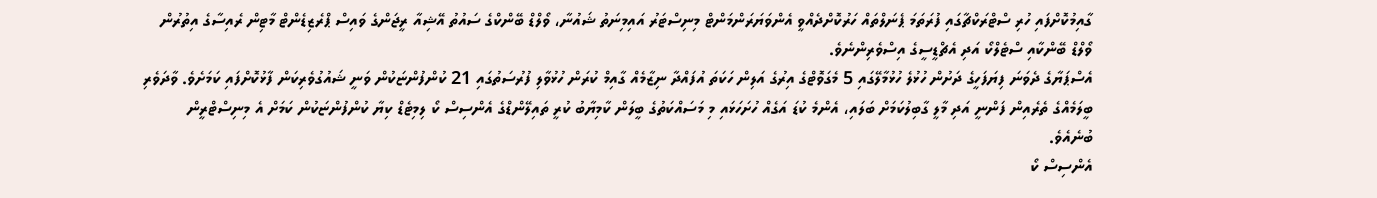ގާއިމުކޮށްފައި ހުރި ސްޓްރަކްޗާގައި ފުރަތަމަ ޕެނަލްތައް ހަރުކޮށްދެއްވީ އެންވަޔަރަންމަންޓް މިނިސްޓަރު އައިމިނަތު ޝައުނާ، ވޯލްޑް ބޭންކްގެ ސައުތު އޭޝިއާ ރީޖަންގެ ވައިސް ޕްރެޒިޑެންޓް މާޓިން ރެއިސާގެ އިތުރުން ވޯލްޑް ބޭންކާއި ސްޓެލްކޯ އަދި އެޗްޑީސީގެ އިސްވެރިންނެވެ.
އެސްޕަޔާގެ ދެވަނަ ފިޔަފަހީގެ ދަށުން ހުޅުލެ ހުޅުމާލޭގައި 5 މެގަވޮޓްގެ އިރުގެ އަލިން ހަކަތަ އުފައްދާ ނިޒާމެއް ގާއިމް ކުރަން ހުޅުވާލި ފުރުސަތުގައި 21 ކުންފުންޏަކުން ވަނީ ޝައުގުވެރިކަން ފާޅުކޮށްފައި ކަމަށެވެ. ވާދަވެރި ބީލަމެއްގެ ތެރެއިން ފަންނީ އަދި މާލީ ގާބިލުކަމަށް ބަލައި، އެންމެ ކުޑަ އަގެއް ހުށަހަޅައި މި މަސައްކަތުގެ ބީލަން ކާމިޔާބު ކުރީ ތައިލޭންޑްގެ އެންސިސް ކޯ ލިމިޓެޑް ކިޔާ ކުންފުންޏަކުން ކަމަށް އެ މިނިސްޓްރީން ބުނެއެވެ.
އެންސިސް ކޯ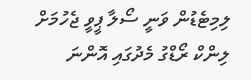ލިމިޓެޑުން ވަނީ ސޯލާ ޕީވީ ޖެހުމަށް ލިންކް ރޯޑްގު މެދުގައި އޮންނަ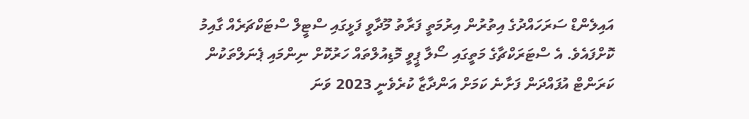އައިލެންޑް ސަރަހައްދުގެ އިތުރުން އިރުމަތީ ފަރާތު މޫދާވީ ފަޅީގައި ސްޓީލް ސްޓަކްޗަރެއް ގާއިމު ކޮށްފައެވެ. އެ ސްޓަރަކްޗާގެ މަތީގައި ސޯލާ ޕީވީ މޮޑިއުލްތައް ހަރުކޮށް ނިންމައި ޕެނަލްތަކުން ކަރަންޓް އުފައްދަން ފަށާނެ ކަމަށް އަންދާޒާ ކުރެވެނީ 2023 ވަނަ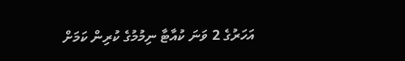އަހަރުގެ 2 ވަނަ ކުއާޓާ ނިމުމުގެ ކުރިން ކަމަށް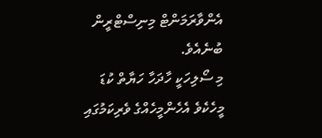އެންވާރަމަންޓް މިނިސްޓްރީން ބުނެއެވެ.
މި ސޯލިހަކީ ހާދަހާ ހަޔާތް ކުޑަ މީހެކެވެ އެހެންމީހެއްގެ ވެރިކަމުގައި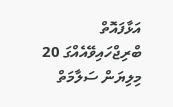އަޅާފައޮތް ބްރިޖްހައިވޭއެއްގަ 20 މިލިޔަން ސަލާމަތް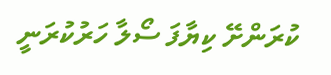ކުރަންށޭ ކިޔާފަ ސޯލާ ހަރުކުރަނީ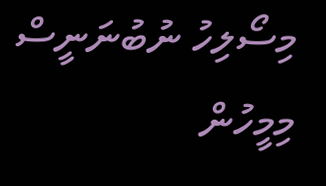މިސޯލިހު ނުބުނަނީސް މިމީހުން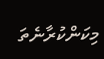މިކަންކުރާނެތަ